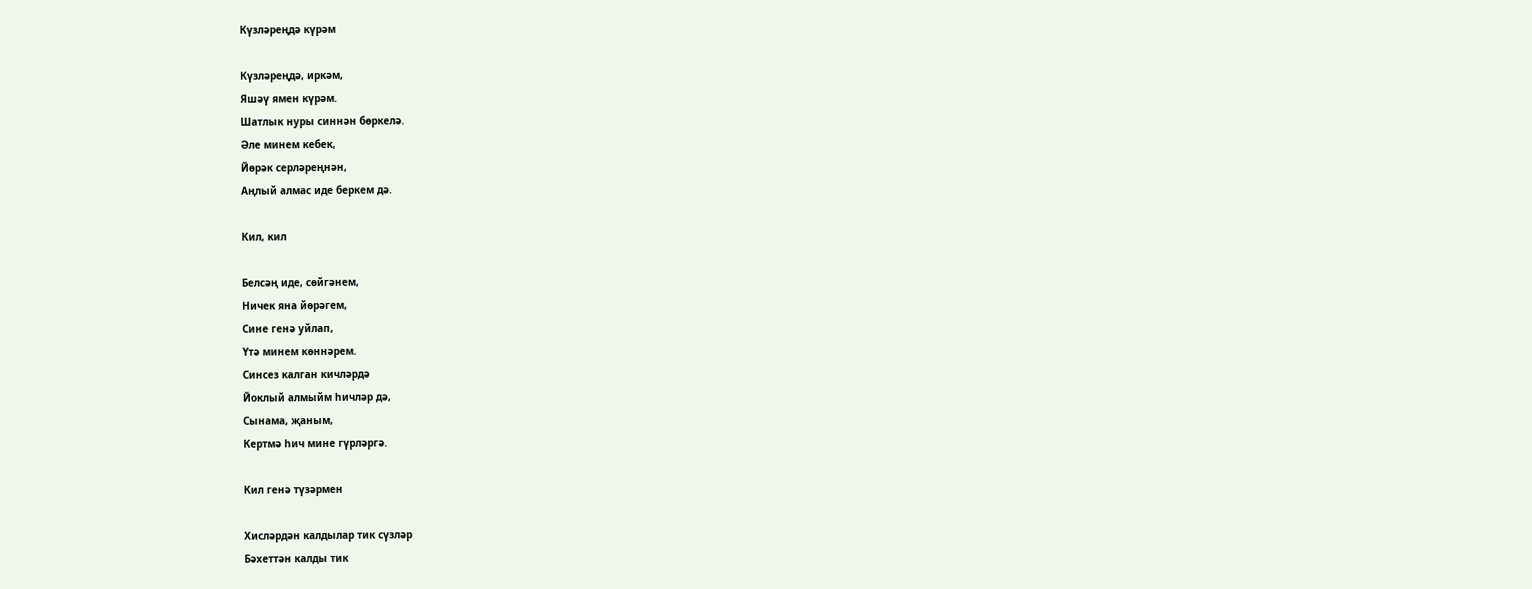Күзләреңдә күрәм

Күзләреңдә, иркәм,
Яшәү ямен күрәм.
Шатлык нуры синнән бөркелә.
Әле минем кебек,
Йөрәк серләреңнән,
Аңлый алмас иде беркем дә.

Кил, кил

Белсәң иде, сөйгәнем,
Ничек яна йөрәгем,
Сине генә уйлап,
Үтә минем көннәрем.
Синсез калган кичләрдә
Йоклый алмыйм һичләр дә,
Сынама, җаным,
Кертмә һич мине гүрләргә.

Кил генә түзәрмен

Хисләрдән калдылар тик сүзләр
Бәхеттән калды тик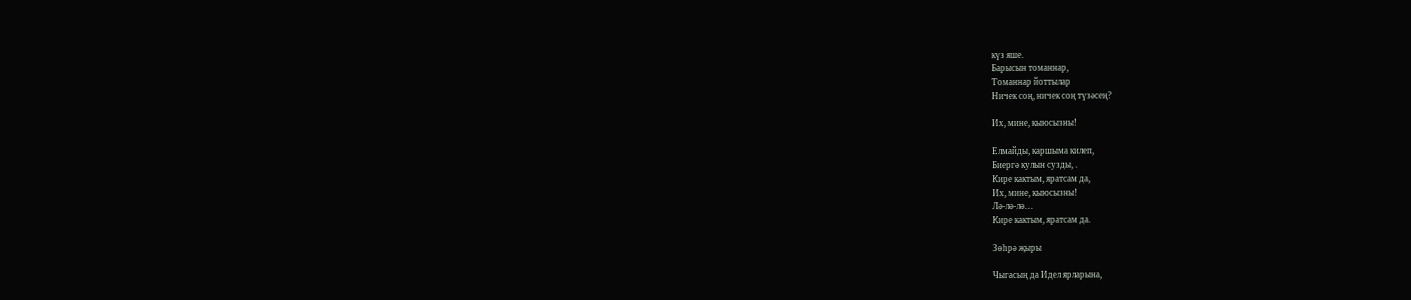күз яше.
Барысын томаннар,
Томаннар йоттылар
Ничек соң, ничек соң түзәсең?

Их, мине, кыюсызны!

Елмайды, каршыма килеп,
Биергә кулын сузды, .
Кире кактым, яратсам да,
Их, мине, кыюсызны!
Лә-лә-лә…
Кире кактым, яратсам да.

Зөһрә җыры

Чыгасың да Идел ярларына,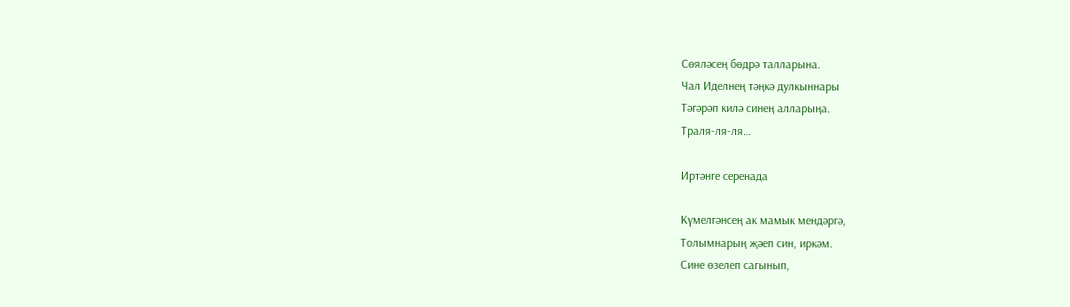Сөяләсең бөдрә талларына.
Чал Иделнең тәңкә дулкыннары
Тәгәрәп килә синең алларыңа.
Траля-ля-ля…

Иртәнге серенада

Күмелгәнсең ак мамык мендәргә,
Толымнарың җәеп син, иркәм.
Сине өзелеп сагынып,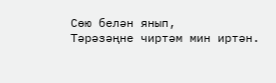Сөю белән янып,
Тәрәзәңне чиртәм мин иртән.